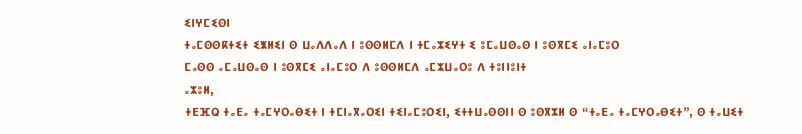ⵉⵏⵖⵎⵉⵙⵏ
ⵜⴰⵎⵙⵙⴽⵜⵉⵜ ⵉⵥⵍⵉⵏ ⵙ ⵡⴰⴷⴷⴰⴷ ⵏ ⵓⵙⵙⵍⵎⴷ ⵏ ⵜⵎⴰⵣⵉⵖⵜ ⵉ ⵓⵎⴰⵡⵙⴰⵙ ⵏ ⵓⵙⴳⵎⵉ ⴰⵏⴰⵎⵓⵔ
ⵎⴰⵙⵙ ⴰⵎⴰⵡⵙⴰⵙ ⵏ ⵓⵙⴳⵎⵉ ⴰⵏⴰⵎⵓⵔ ⴷ ⵓⵙⵙⵍⵎⴷ ⴰⵎⵣⵡⴰⵔⵓ ⴷ ⵜⵓⵏⵏⵓⵏⵜ
ⴰⵣⵓⵍ,
ⵜⴹⴼⵕ ⵜⴰⴹⴰ ⵜⴰⵎⵖⵔⴰⴱⵉⵜ ⵏ ⵜⵎⵏⴰⴳⴰⵔⵉⵏ ⵜⵉⵏⴰⵎⵓⵔⵉⵏ, ⵉⵜⵜⵡⴰⵙⵙⵏⵏ ⵙ ⵓⵙⴳⵣⵍ ⵙ “ⵜⴰⴹⴰ ⵜⴰⵎⵖⵔⴰⴱⵉⵜ”, ⵙ ⵜⴰⵡⵉⵜ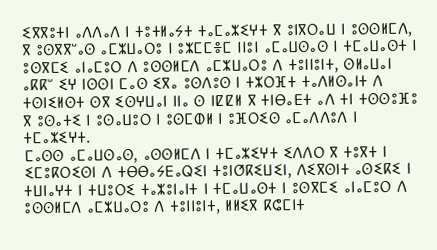ⵉⴳⴳⵓⵜⵏ ⴰⴷⴷⴰⴷ ⵏ ⵜⵓⵜⵍⴰⵢⵜ ⵜⴰⵎⴰⵣⵉⵖⵜ ⴳ ⵓⵏⴳⵔⴰⵡ ⵏ ⵓⵙⵙⵍⵎⴷ, ⴳ ⵓⵙⴳⴳⵯⴰⵙ ⴰⵎⵣⵡⴰⵔⵓ ⵏ ⵓⵣⵎⵎⴻⵎ ⵏⵏⵓⵏ ⴰⵎⴰⵡⵙⴰⵙ ⵏ ⵜⵎⴰⵡⴰⵙⵜ ⵏ ⵓⵙⴳⵎⵉ ⴰⵏⴰⵎⵓⵔ ⴷ ⵓⵙⵙⵍⵎⴷ ⴰⵎⵣⵡⴰⵔⵓ ⴷ ⵜⵓⵏⵏⵓⵏⵜ, ⵙⵍⴰⵡⴰⵏ ⴰⴽⴽⵯ ⵉⵖ ⵏⵙⵙⵏ ⵎⴰⵙ ⵉⴳⴰ ⵓⵙⴷⵓⵙ ⵏ ⵜⵣⵔⴼⵜ ⵜⴰⴷⵍⵙⴰⵏⵜ ⴷ ⵜⵙⵏⵉⵍⵙⵜ ⵙⴳ ⵉⵙⵖⵡⴰⵏ ⵏⵏⴰ ⵙ ⵏⵇⵇⵍ ⴳ ⵜⵏⴱⴰⴹⵜ ⴰⴷ ⵜⵏ ⵜⵙⵙⵓⴼⵓ ⴳ ⵓⵙⴰⵜⵉ ⵏ ⵓⵙⴰⵡⵓⵔ ⵏ ⵓⵙⵎⵀⵍ ⵏ ⵓⴼⵔⵉⵙ ⴰⵎⴰⴷⴷⵓⴷ ⵏ ⵜⵎⴰⵣⵉⵖⵜ.
ⵎⴰⵙⵙ ⴰⵎⴰⵡⵙⴰⵙ, ⴰⵙⵙⵍⵎⴷ ⵏ ⵜⵎⴰⵣⵉⵖⵜ ⵉⴷⴷⵔ ⴳ ⵜⵓⴳⵜ ⵏ ⵉⵎⵓⴽⵔⵉⵙⵏ ⴷ ⵜⴱⴱⴰⵢⴹⴰⵕⵉⵏ ⵜⵓⵏⵚⴽⵉⵡⵉⵏ, ⴷⵉⴳⵙⵏⵜ ⴰⵙⵉⴽⵉ ⵏ ⵜⵡⵏⴰⵖⵜ ⵏ ⵜⵡⵓⵔⵉ ⵜⴰⵣⵓⵏⴰⵏⵜ ⵏ ⵜⵎⴰⵡⴰⵙⵜ ⵏ ⵓⵙⴳⵎⵉ ⴰⵏⴰⵎⵓⵔ ⴷ ⵓⵙⵙⵍⵎⴷ ⴰⵎⵣⵡⴰⵔⵓ ⴷ ⵜⵓⵏⵏⵓⵏⵜ, ⵍⵍⵉⴳ ⴽⵛⵎⵏⵜ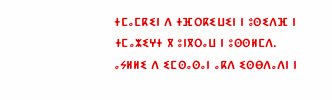ⵜⵎⴰⵎⴽⵉⵏ ⴷ ⵜⴼⵔⴽⵉⵡⵉⵏ ⵏ ⵓⵙⵉⴷⴼ ⵏ ⵜⵎⴰⵣⵉⵖⵜ ⴳ ⵓⵏⴳⵔⴰⵡ ⵏ ⵓⵙⵙⵍⵎⴷ. ⴰⵢⵍⵍⵉ ⴷ ⵉⵎⵙⴰⵙⴰⵏ ⴰⴽⴷ ⵉⵙⴱⴷⴰⴷⵏ ⵏ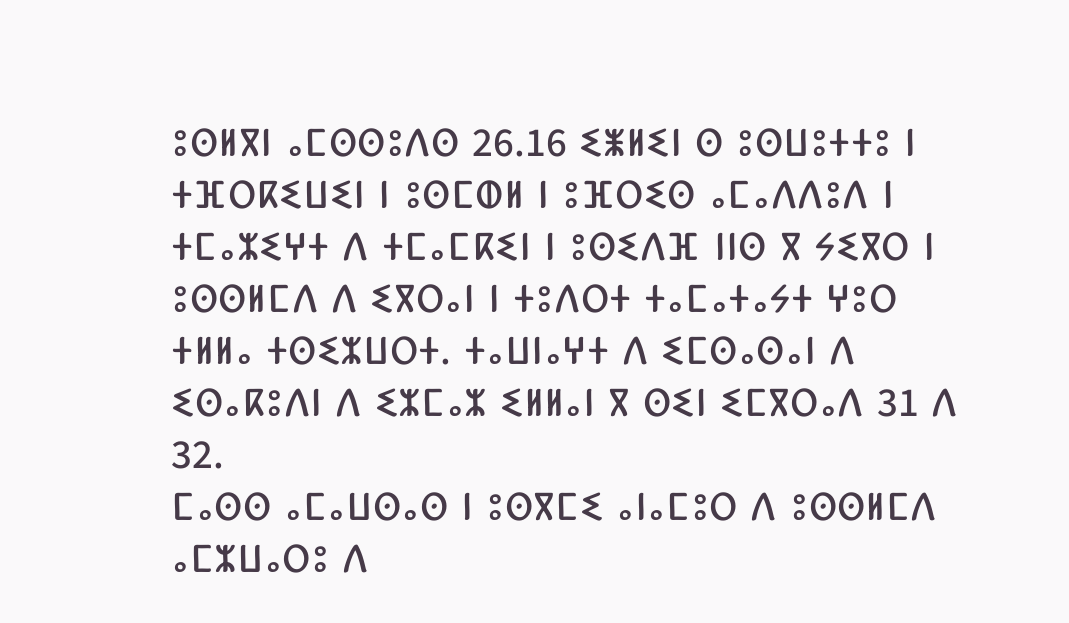ⵓⵙⵍⴳⵏ ⴰⵎⵙⵙⵓⴷⵙ 26.16 ⵉⵥⵍⵉⵏ ⵙ ⵓⵙⵡⵓⵜⵜⵓ ⵏ ⵜⴼⵔⴽⵉⵡⵉⵏ ⵏ ⵓⵙⵎⵀⵍ ⵏ ⵓⴼⵔⵉⵙ ⴰⵎⴰⴷⴷⵓⴷ ⵏ ⵜⵎⴰⵣⵉⵖⵜ ⴷ ⵜⵎⴰⵎⴽⵉⵏ ⵏ ⵓⵙⵉⴷⴼ ⵏⵏⵙ ⴳ ⵢⵉⴳⵔ ⵏ ⵓⵙⵙⵍⵎⴷ ⴷ ⵉⴳⵔⴰⵏ ⵏ ⵜⵓⴷⵔⵜ ⵜⴰⵎⴰⵜⴰⵢⵜ ⵖⵓⵔ ⵜⵍⵍⴰ ⵜⵙⵉⵣⵡⵔⵜ. ⵜⴰⵡⵏⴰⵖⵜ ⴷ ⵉⵎⵙⴰⵙⴰⵏ ⴷ ⵉⵙⴰⴽⵓⴷⵏ ⴷ ⵉⵣⵎⴰⵣ ⵉⵍⵍⴰⵏ ⴳ ⵙⵉⵏ ⵉⵎⴳⵔⴰⴷ 31 ⴷ 32.
ⵎⴰⵙⵙ ⴰⵎⴰⵡⵙⴰⵙ ⵏ ⵓⵙⴳⵎⵉ ⴰⵏⴰⵎⵓⵔ ⴷ ⵓⵙⵙⵍⵎⴷ ⴰⵎⵣⵡⴰⵔⵓ ⴷ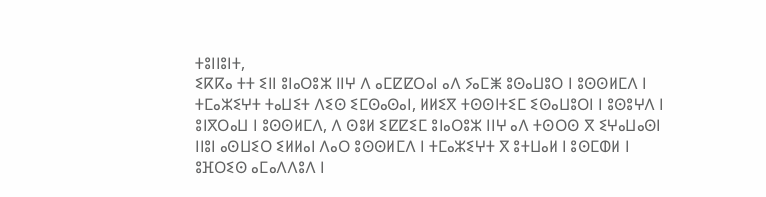ⵜⵓⵏⵏⵓⵏⵜ,
ⵉⴽⴽⴰ ⵜⵜ ⵉⵏⵏ ⵓⵏⴰⵔⵓⵣ ⵏⵏⵖ ⴷ ⴰⵎⵇⵇⵔⴰⵏ ⴰⴷ ⵢⴰⵎⵥ ⵓⵙⴰⵡⵓⵔ ⵏ ⵓⵙⵙⵍⵎⴷ ⵏ ⵜⵎⴰⵣⵉⵖⵜ ⵜⴰⵡⵉⵜ ⴷⵉⵙ ⵉⵎⵙⴰⵙⴰⵏ, ⵍⵍⵉⴳ ⵜⵙⵙⵏⵜⵉⵎ ⵉⵙⴰⵡⵓⵔⵏ ⵏ ⵓⵙⵓⵖⴷ ⵏ ⵓⵏⴳⵔⴰⵡ ⵏ ⵓⵙⵙⵍⵎⴷ, ⴷ ⵙⵓⵍ ⵉⵇⵇⵉⵎ ⵓⵏⴰⵔⵓⵣ ⵏⵏⵖ ⴰⴷ ⵜⵙⵔⵙ ⴳ ⵉⵖⴰⵡⴰⵙⵏ ⵏⵏⵓⵏ ⴰⵙⵡⵉⵔ ⵉⵍⵍⴰⵏ ⴷⴰⵔ ⵓⵙⵙⵍⵎⴷ ⵏ ⵜⵎⴰⵣⵉⵖⵜ ⴳ ⵓⵜⵡⴰⵍ ⵏ ⵓⵙⵎⵀⵍ ⵏ ⵓⴼⵔⵉⵙ ⴰⵎⴰⴷⴷⵓⴷ ⵏ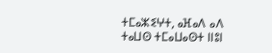ⵜⵎⴰⵣⵉⵖⵜ, ⴰⴼⴰⴷ ⴰⴷ ⵜⴰⵡⵙ ⵜⵎⴰⵡⴰⵙⵜ ⵏⵏⵓⵏ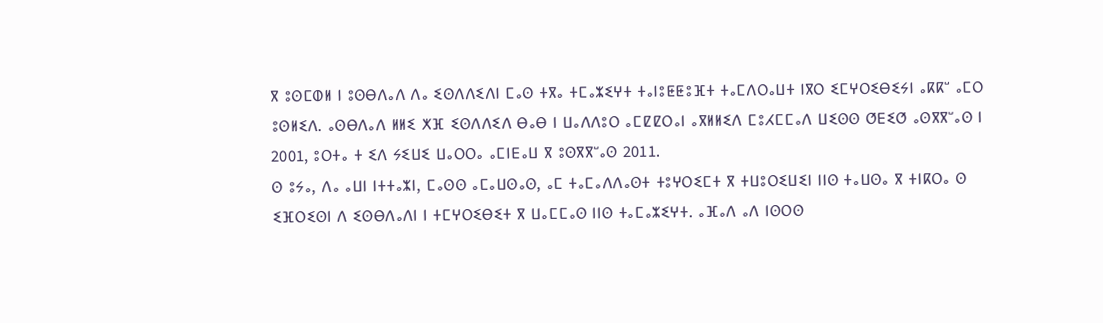ⴳ ⵓⵙⵎⵀⵍ ⵏ ⵓⵙⴱⴷⴰⴷ ⴷⴰ ⵉⵙⴷⴷⵉⴷⵏ ⵎⴰⵙ ⵜⴳⴰ ⵜⵎⴰⵣⵉⵖⵜ ⵜⴰⵏⵓⵟⵟⵓⴼⵜ ⵜⴰⵎⴷⵔⴰⵡⵜ ⵏⴳⵔ ⵉⵎⵖⵔⵉⴱⵉⵢⵏ ⴰⴽⴽⵯ ⴰⵎⵔ ⵓⵙⵍⵉⴷ. ⴰⵙⴱⴷⴰⴷ ⵍⵍⵉ ⵅⴼ ⵉⵙⴷⴷⵉⴷ ⴱⴰⴱ ⵏ ⵡⴰⴷⴷⵓⵔ ⴰⵎⵇⵇⵔⴰⵏ ⴰⴳⵍⵍⵉⴷ ⵎⵓⵃⵎⵎⴰⴷ ⵡⵉⵙⵙ ⵚⴹⵉⵚ ⴰⵙⴳⴳⵯⴰⵙ ⵏ 2001, ⵓⵔⵜⴰ ⵜ ⵉⴷ ⵢⵉⵡⵉ ⵡⴰⵔⵔⴰ ⴰⵎⵏⴹⴰⵡ ⴳ ⵓⵙⴳⴳⵯⴰⵙ 2011.
ⵙ ⵓⵢⴰ, ⴷⴰ ⴰⵡⵏ ⵏⵜⵜⴰⵣⵏ, ⵎⴰⵙⵙ ⴰⵎⴰⵡⵙⴰⵙ, ⴰⵎ ⵜⴰⵎⴰⴷⴷⴰⵙⵜ ⵜⵓⵖⵔⵉⵎⵜ ⴳ ⵜⵡⵓⵔⵉⵡⵉⵏ ⵏⵏⵙ ⵜⴰⵡⵙⴰ ⴳ ⵜⵏⴽⵔⴰ ⵙ ⵉⴼⵔⵉⵙⵏ ⴷ ⵉⵙⴱⴷⴰⴷⵏ ⵏ ⵜⵎⵖⵔⵉⴱⵉⵜ ⴳ ⵡⴰⵎⵎⴰⵙ ⵏⵏⵙ ⵜⴰⵎⴰⵣⵉⵖⵜ. ⴰⴼⴰⴷ ⴰⴷ ⵏⵙⵔⵙ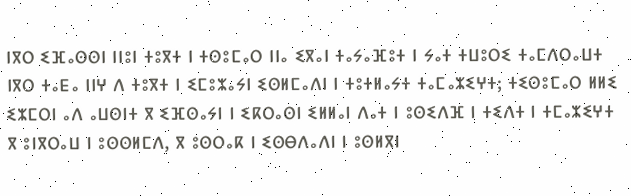ⵏⴳⵔ ⵉⴼⴰⵙⵙⵏ ⵏⵏⵓⵏ ⵜⵓⴳⵜ ⵏ ⵜⵙⵓⵎⴰⵔ ⵏⵏⴰ ⵉⴳⴰⵏ ⵜⴰⵢⴰⴼⵓⵜ ⵏ ⵢⴰⵜ ⵜⵡⵓⵔⵉ ⵜⴰⵎⴷⵔⴰⵡⵜ ⵏⴳⵔ ⵜⴰⴹⴰ ⵏⵏⵖ ⴷ ⵜⵓⴳⵜ ⵏ ⵉⵎⵓⵣⴰⵢⵏ ⵉⵙⵍⵎⴰⴷⵏ ⵏ ⵜⵓⵜⵍⴰⵢⵜ ⵜⴰⵎⴰⵣⵉⵖⵜ; ⵜⵉⵙⵓⵎⴰⵔ ⵍⵍⵉ ⵉⵣⵎⵔⵏ ⴰⴷ ⴰⵡⵙⵏⵜ ⴳ ⵉⴼⵙⴰⵢⵏ ⵏ ⵉⴽⵔⴰⵙⵏ ⵉⵍⵍⴰⵏ ⴷⴰⵜ ⵏ ⵓⵙⵉⴷⴼ ⵏ ⵜⵉⴷⵜ ⵏ ⵜⵎⴰⵣⵉⵖⵜ ⴳ ⵓⵏⴳⵔⴰⵡ ⵏ ⵓⵙⵙⵍⵎⴷ, ⴳ ⵓⵙⵔⴰⴽ ⵏ ⵉⵙⴱⴷⴰⴷⵏ ⵏ ⵓⵙⵍⴳⵏ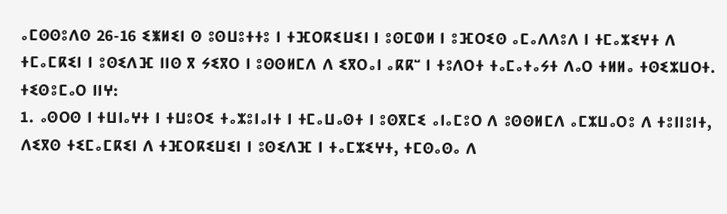ⴰⵎⵙⵙⵓⴷⵙ 26-16 ⵉⵥⵍⵉⵏ ⵙ ⵓⵙⵡⵓⵜⵜⵓ ⵏ ⵜⴼⵔⴽⵉⵡⵉⵏ ⵏ ⵓⵙⵎⵀⵍ ⵏ ⵓⴼⵔⵉⵙ ⴰⵎⴰⴷⴷⵓⴷ ⵏ ⵜⵎⴰⵣⵉⵖⵜ ⴷ ⵜⵎⴰⵎⴽⵉⵏ ⵏ ⵓⵙⵉⴷⴼ ⵏⵏⵙ ⴳ ⵢⵉⴳⵔ ⵏ ⵓⵙⵙⵍⵎⴷ ⴷ ⵉⴳⵔⴰⵏ ⴰⴽⴽⵯ ⵏ ⵜⵓⴷⵔⵜ ⵜⴰⵎⴰⵜⴰⵢⵜ ⴷⴰⵔ ⵜⵍⵍⴰ ⵜⵙⵉⵣⵡⵔⵜ.
ⵜⵉⵙⵓⵎⴰⵔ ⵏⵏⵖ:
1. ⴰⵙⵔⵙ ⵏ ⵜⵡⵏⴰⵖⵜ ⵏ ⵜⵡⵓⵔⵉ ⵜⴰⵣⵓⵏⴰⵏⵜ ⵏ ⵜⵎⴰⵡⴰⵙⵜ ⵏ ⵓⵙⴳⵎⵉ ⴰⵏⴰⵎⵓⵔ ⴷ ⵓⵙⵙⵍⵎⴷ ⴰⵎⵣⵡⴰⵔⵓ ⴷ ⵜⵓⵏⵏⵓⵏⵜ, ⴷⵉⴳⵙ ⵜⵉⵎⴰⵎⴽⵉⵏ ⴷ ⵜⴼⵔⴽⵉⵡⵉⵏ ⵏ ⵓⵙⵉⴷⴼ ⵏ ⵜⴰⵎⵣⵉⵖⵜ, ⵜⵎⵙⴰⵙⴰ ⴷ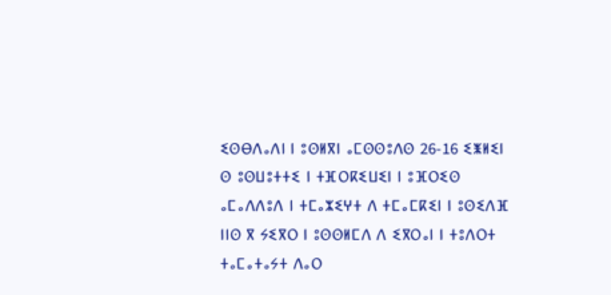ⵉⵙⴱⴷⴰⴷⵏ ⵏ ⵓⵙⵍⴳⵏ ⴰⵎⵙⵙⵓⴷⵙ 26-16 ⵉⵥⵍⵉⵏ ⵙ ⵓⵙⵡⵓⵜⵜⵉ ⵏ ⵜⴼⵔⴽⵉⵡⵉⵏ ⵏ ⵓⴼⵔⵉⵙ ⴰⵎⴰⴷⴷⵓⴷ ⵏ ⵜⵎⴰⵣⵉⵖⵜ ⴷ ⵜⵎⴰⵎⴽⵉⵏ ⵏ ⵓⵙⵉⴷⴼ ⵏⵏⵙ ⴳ ⵢⵉⴳⵔ ⵏ ⵓⵙⵙⵍⵎⴷ ⴷ ⵉⴳⵔⴰⵏ ⵏ ⵜⵓⴷⵔⵜ ⵜⴰⵎⴰⵜⴰⵢⵜ ⴷⴰⵔ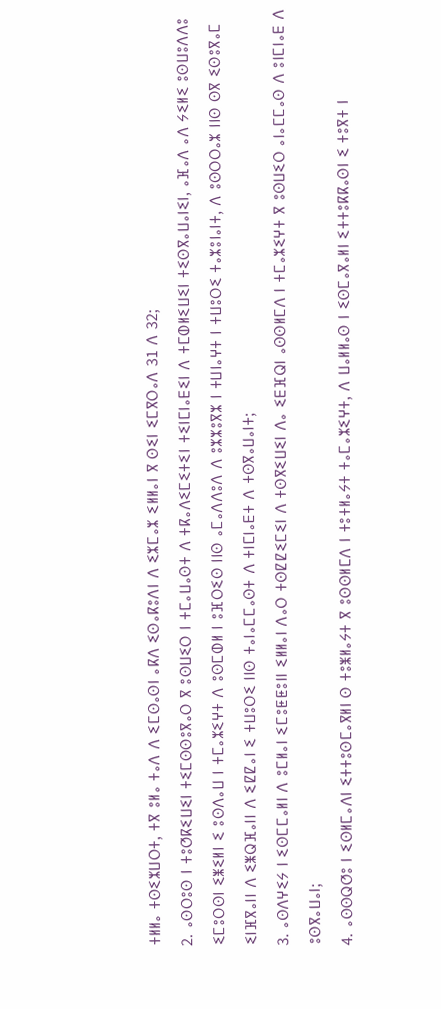ⵜⵍⵍⴰ ⵜⵙⵉⵣⵡⵔⵜ, ⵜⴳ ⵓⵍⴰ ⵜⴰⴷ ⴷ ⵉⵎⵙⴰⵙⵏ ⴰⴽⴷ ⵉⵙⴰⴽⵓⴷⵏ ⴷ ⵉⵣⵎⴰⵣ ⵉⵍⵍⴰⵏ ⴳ ⵙⵉⵏ ⵉⵎⴳⵔⴰⴷ 31 ⴷ 32;
2. ⴰⵙⵔⵓⵙ ⵏ ⵜⵓⵚⴽⵉⵡⵉⵏ ⵜⵉⵎⵙⵙⵓⴳⴰⵔ ⴳ ⵓⵙⵡⵉⵔ ⵏ ⵜⵎⴰⵡⴰⵙⵜ ⴷ ⵜⴽⴰⴷⵉⵎⵉⵜⵉⵏ ⵜⵉⵏⵎⵏⴰⴹⵉⵏ ⴷ ⵜⵎⵀⵍⵉⵡⵉⵏ ⵜⵉⵙⴳⴰⵡⴰⵏⵉⵏ, ⴰⴼⴰⴷ ⴰⴷ ⵢⵉⵍⵉ ⵓⵙⵡⵓⴷⴷⵓ ⵉⵎⵓⵔⵙⵏ ⵉⵥⵉⵍⵏ ⵉ ⵓⵙⴷⴰⵡ ⵏ ⵜⵎⴰⵣⵉⵖⵜ ⴷ ⵓⵙⵎⵀⵍ ⵏ ⵓⴼⵔⵉⵙ ⵏⵏⵙ ⴰⵎⴰⴷⴷⵓⴷ ⴷ ⵓⵣⵣⵓⴳⵣ ⵏ ⵜⵡⵏⴰⵖⵜ ⵏ ⵜⵡⵓⵔⵉ ⵜⴰⵣⵓⵏⴰⵏⵜ, ⴷ ⵓⵙⵔⵔⴰⵣ ⵏⵏⵙ ⵙⴳ ⵉⵙⵓⴳⴰⵎ ⵉⵏⴼⴳⴰⵏⵏ ⴷ ⵉⵥⵕⴼⴰⵏⵏ ⴷ ⵉⵇⵇⴰⵏ ⵉ ⵜⵡⵓⵔⵉ ⵏⵏⵙ ⵜⴰⵏⴰⵎⵎⴰⵙⵜ ⴷ ⵜⵏⵎⵏⴰⴹⵜ ⴷ ⵜⵙⴳⴰⵡⴰⵏⵜ;
3. ⴰⵙⴷⵖⵉⵢ ⵏ ⵉⵙⵎⵎⴰⵍⵏ ⴷ ⵓⵎⵍⴰⵏ ⵉⵎⵓⵟⵟⵓⵏⵏ ⵉⵍⵍⴰⵏ ⴷⴰⵔ ⵜⵙⵇⵇⵉⵎⵉⵏ ⴷ ⵜⵙⴳⵉⵡⵉⵏ ⴷⴰ ⵉⴹⴼⵕⵏ ⴰⵙⵙⵍⵎⴷ ⵏ ⵜⵎⴰⵣⵉⵖⵜ ⴳ ⵓⵙⵡⵉⵔ ⴰⵏⴰⵎⵎⴰⵙ ⴷ ⵓⵏⵎⵏⴰⴹ ⴷ ⵓⵙⴳⴰⵡⴰⵏ;
4. ⴰⵙⵙⵕⵚⵓ ⵏ ⵉⵙⵍⵎⴰⴷⵏ ⵉⵜⵜⵓⵙⵎⴰⴳⵍⵏ ⵙ ⵜⵓⵥⵍⴰⵢⵜ ⴳ ⵓⵙⵙⵍⵎⴷ ⵏ ⵜⵓⵜⵍⴰⵢⵜ ⵜⴰⵎⴰⵣⵉⵖⵜ, ⴷ ⵡⴰⵍⵍⴰⵙ ⵏ ⵉⵙⵎⴰⴳⴰⵍⵏ ⵉⵜⵜⵓⴽⴽⴰⵙⵏ ⵉ ⵜⵓⴳⵜ ⵏ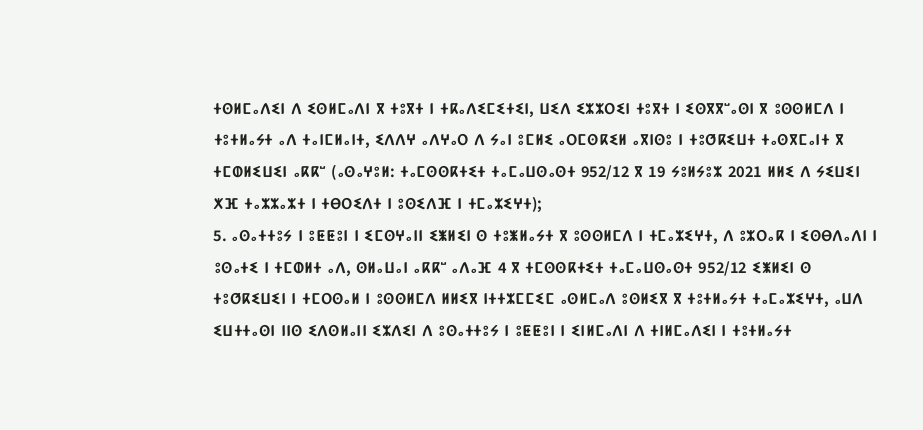ⵜⵙⵍⵎⴰⴷⵉⵏ ⴷ ⵉⵙⵍⵎⴰⴷⵏ ⴳ ⵜⵓⴳⵜ ⵏ ⵜⴽⴰⴷⵉⵎⵉⵜⵉⵏ, ⵡⵉⴷ ⵉⵣⵣⵔⵉⵏ ⵜⵓⴳⵜ ⵏ ⵉⵙⴳⴳⵯⴰⵙⵏ ⴳ ⵓⵙⵙⵍⵎⴷ ⵏ ⵜⵓⵜⵍⴰⵢⵜ ⴰⴷ ⵜⴰⵏⵎⵍⴰⵏⵜ, ⵉⴷⴷⵖ ⴰⴷⵖⴰⵔ ⴷ ⵢⴰⵏ ⵓⵎⵍⵉ ⴰⵔⵎⵙⴽⵉⵍ ⴰⴳⵏⵙⵓ ⵏ ⵜⵓⵚⴽⵉⵡⵜ ⵜⴰⵙⴳⵎⴰⵏⵜ ⴳ ⵜⵎⵀⵍⵉⵡⵉⵏ ⴰⴽⴽⵯ (ⴰⵙⴰⵖⵓⵍ: ⵜⴰⵎⵙⵙⴽⵜⵉⵜ ⵜⴰⵎⴰⵡⵙⴰⵙⵜ 952/12 ⴳ 19 ⵢⵓⵍⵢⵓⵣ 2021 ⵍⵍⵉ ⴷ ⵢⵉⵡⵉⵏ ⵅⴼ ⵜⴰⵣⵣⴰⵣⵜ ⵏ ⵜⴱⵔⵉⴷⵜ ⵏ ⵓⵙⵉⴷⴼ ⵏ ⵜⵎⴰⵣⵉⵖⵜ);
5. ⴰⵙⴰⵜⵜⵓⵢ ⵏ ⵓⵟⵟⵓⵏ ⵏ ⵉⵎⵙⵖⴰⵏⵏ ⵉⵥⵍⵉⵏ ⵙ ⵜⵓⵥⵍⴰⵢⵜ ⴳ ⵓⵙⵙⵍⵎⴷ ⵏ ⵜⵎⴰⵣⵉⵖⵜ, ⴷ ⵓⵣⵔⴰⴽ ⵏ ⵉⵙⴱⴷⴰⴷⵏ ⵏ ⵓⵙⴰⵜⵉ ⵏ ⵜⵎⵀⵍⵜ ⴰⴷ, ⵙⵍⴰⵡⴰⵏ ⴰⴽⴽⵯ ⴰⴷⴰⴼ 4 ⴳ ⵜⵎⵙⵙⴽⵜⵉⵜ ⵜⴰⵎⴰⵡⵙⴰⵙⵜ 952/12 ⵉⵥⵍⵉⵏ ⵙ ⵜⵓⵚⴽⵉⵡⵉⵏ ⵏ ⵜⵎⵔⵙⴰⵍ ⵏ ⵓⵙⵙⵍⵎⴷ ⵍⵍⵉⴳ ⵏⵜⵜⵣⵎⵎⵉⵎ ⴰⵙⵍⵎⴰⴷ ⵓⵙⵍⵉⴳ ⴳ ⵜⵓⵜⵍⴰⵢⵜ ⵜⴰⵎⴰⵣⵉⵖⵜ, ⴰⵡⴷ ⵉⵡⵜⵜⴰⵙⵏ ⵏⵏⵙ ⵉⴷⵙⵍⴰⵏⵏ ⵉⵣⴷⵉⵏ ⴷ ⵓⵙⴰⵜⵜⵓⵢ ⵏ ⵓⵟⵟⵓⵏ ⵏ ⵉⵏⵍⵎⴰⴷⵏ ⴷ ⵜⵏⵍⵎⴰⴷⵉⵏ ⵏ ⵜⵓⵜⵍⴰⵢⵜ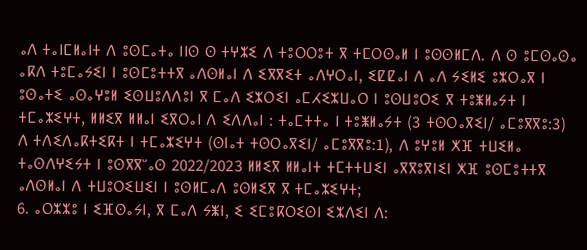ⴰⴷ ⵜⴰⵏⵎⵍⴰⵏⵜ ⴷ ⵓⵙⵎⴰⵜⴰ ⵏⵏⵙ ⵙ ⵜⵖⵣⵉ ⴷ ⵜⵓⵔⵔⵓⵜ ⴳ ⵜⵎⵔⵙⴰⵍ ⵏ ⵓⵙⵙⵍⵎⴷ. ⴷ ⵙ ⵓⵎⵙⴰⵙⴰ ⴰⴽⴷ ⵜⵓⵎⴰⵢⵉⵏ ⵏ ⵓⵙⵎⵓⵜⵜⴳ ⴰⴷⵙⵍⴰⵏ ⴷ ⵉⴳⴳⵉⵜ ⴰⴷⵖⵔⴰⵏ, ⵉⵇⵇⴰⵏ ⴷ ⴰⴷ ⵢⵉⵍⵉ ⵓⵣⵔⴰⴳ ⵏ ⵓⵙⴰⵜⵉ ⴰⵙⴰⵖⵓⵍ ⵉⵙⵡⵓⴷⴷⵓⵏ ⴳ ⵎⴰⴷ ⵉⵣⵔⵉⵏ ⴰⵎⵃⵉⵣⵡⴰⵔ ⵏ ⵓⵙⵡⵓⵔⵉ ⴳ ⵜⵓⵥⵍⴰⵢⵜ ⵏ ⵜⵎⴰⵣⵉⵖⵜ, ⵍⵍⵉⴳ ⵍⵍⴰⵏ ⵉⴳⵔⴰⵏ ⴷ ⵉⴷⴷⴰⵏ : ⵜⴰⵎⵜⵜⴰ ⵏ ⵜⵓⵥⵍⴰⵢⵜ (3 ⵜⵙⵔⴰⴳⵉⵏ/ ⴰⵎⵓⴳⴳⵓ:3) ⴷ ⵜⴷⵉⴷⴰⴽⵜⵉⴽⵜ ⵏ ⵜⵎⴰⵣⵉⵖⵜ (ⵙⵏⴰⵜ ⵜⵙⵔⴰⴳⵉⵏ/ ⴰⵎⵓⴳⴳⵓ:1), ⴷ ⵓⵖⵓⵍ ⵅⴼ ⵜⵡⵉⵍⴰ ⵜⴰⵙⴷⵖⵉⵢⵜ ⵏ ⵓⵙⴳⴳⵯⴰⵙ 2022/2023 ⵍⵍⵉⴳ ⵍⵍⴰⵏⵜ ⵜⵎⵜⵜⵡⵉⵏ ⴰⴳⴳⵓⴳⵏⵉⵏ ⵅⴼ ⵓⵙⵎⵓⵜⵜⴳ ⴰⴷⵙⵍⴰⵏ ⴷ ⵜⵡⵓⵔⵉⵡⵉⵏ ⵏ ⵓⵙⵍⵎⴰⴷ ⵓⵙⵍⵉⴳ ⴳ ⵜⵎⴰⵣⵉⵖⵜ;
6. ⴰⵔⵣⵣⵓ ⵏ ⵉⴼⵙⴰⵢⵏ, ⴳ ⵎⴰⴷ ⵢⵥⵏ, ⵉ ⵉⵎⵓⴽⵔⵉⵙⵏ ⵉⵣⴷⵉⵏ ⴷ: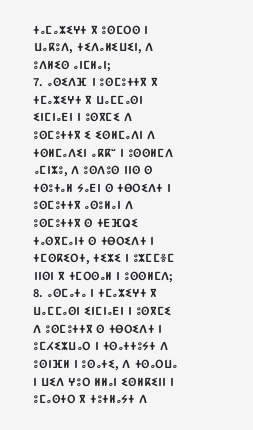ⵜⴰⵎⴰⵣⵉⵖⵜ ⴳ ⵓⵙⵎⵔⵙ ⵏ ⵡⴰⴽⵓⴷ, ⵜⵉⴷⴰⵍⵉⵡⵉⵏ, ⴷ ⵓⴷⵍⵉⵙ ⴰⵏⵎⵍⴰⵏ;
7. ⴰⵙⵉⴷⴼ ⵏ ⵓⵙⵎⵓⵜⵜⴳ ⴳ ⵜⵎⴰⵣⵉⵖⵜ ⴳ ⵡⴰⵎⵎⴰⵙⵏ ⵉⵏⵎⵏⴰⴹⵏ ⵏ ⵓⵙⴳⵎⵉ ⴷ ⵓⵙⵎⵓⵜⵜⴳ ⵉ ⵉⵙⵍⵎⴰⴷⵏ ⴷ ⵜⵙⵍⵎⴰⴷⵉⵏ ⴰⴽⴽⵯ ⵏ ⵓⵙⵙⵍⵎⴷ ⴰⵎⵏⵣⵓ, ⴷ ⵓⵙⴷⵓⵙ ⵏⵏⵙ ⵙ ⵜⵙⵓⵜⴰⵍ ⵢⴰⴹⵏ ⵙ ⵜⴱⵔⵉⴷⵜ ⵏ ⵓⵙⵎⵓⵜⵜⴳ ⴰⵙⵓⵍⴰⵏ ⴷ ⵓⵙⵎⵓⵜⵜⴳ ⵙ ⵜⴹⴼⵕⵉ ⵜⴰⵙⴳⵎⴰⵏⵜ ⵙ ⵜⴱⵔⵉⴷⵜ ⵏ ⵜⵎⵙⴽⵉⵔⵜ, ⵜⵉⵣⵉ ⵏ ⵓⵣⵎⵎⴻⵎ ⵏⵏⵙⵏ ⴳ ⵜⵎⵔⵙⴰⵍ ⵏ ⵓⵙⵙⵍⵎⴷ;
8. ⴰⵙⵎⴰⵜⴰ ⵏ ⵜⵎⴰⵣⵉⵖⵜ ⴳ ⵡⴰⵎⵎⴰⵙⵏ ⵉⵏⵎⵏⴰⴹⵏ ⵏ ⵓⵙⴳⵎⵉ ⴷ ⵓⵙⵎⵓⵜⵜⴳ ⵙ ⵜⴱⵔⵉⴷⵜ ⵏ ⵓⵎⵃⵉⵣⵡⴰⵔ ⵏ ⵜⵙⴰⵜⵜⵓⵢⵜ ⴷ ⵓⵙⵏⴼⵍ ⵏ ⵓⵙⴰⵜⵉ, ⴷ ⵜⵙⴰⵔⵡⴰ ⵏ ⵡⵉⴷ ⵖⵓⵔ ⵍⵍⴰⵏ ⵉⵙⵍⴽⵉⵏⵏ ⵏ ⵓⵎⴰⵙⵜⵔ ⴳ ⵜⵓⵜⵍⴰⵢⵜ ⴷ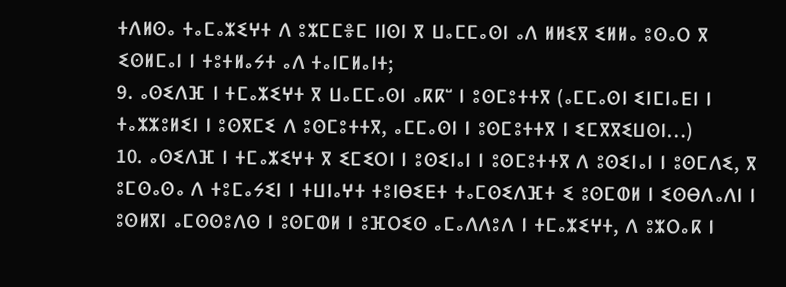ⵜⴷⵍⵙⴰ ⵜⴰⵎⴰⵣⵉⵖⵜ ⴷ ⵓⵣⵎⵎⴻⵎ ⵏⵏⵙⵏ ⴳ ⵡⴰⵎⵎⴰⵙⵏ ⴰⴷ ⵍⵍⵉⴳ ⵉⵍⵍⴰ ⵓⵙⴰⵔ ⴳ ⵉⵙⵍⵎⴰⵏ ⵏ ⵜⵓⵜⵍⴰⵢⵜ ⴰⴷ ⵜⴰⵏⵎⵍⴰⵏⵜ;
9. ⴰⵙⵉⴷⴼ ⵏ ⵜⵎⴰⵣⵉⵖⵜ ⴳ ⵡⴰⵎⵎⴰⵙⵏ ⴰⴽⴽⵯ ⵏ ⵓⵙⵎⵓⵜⵜⴳ (ⴰⵎⵎⴰⵙⵏ ⵉⵏⵎⵏⴰⴹⵏ ⵏ ⵜⴰⵣⵣⵓⵍⵉⵏ ⵏ ⵓⵙⴳⵎⵉ ⴷ ⵓⵙⵎⵓⵜⵜⴳ, ⴰⵎⵎⴰⵙⵏ ⵏ ⵓⵙⵎⵓⵜⵜⴳ ⵏ ⵉⵎⴳⴳⵉⵡⵙⵏ…)
10. ⴰⵙⵉⴷⴼ ⵏ ⵜⵎⴰⵣⵉⵖⵜ ⴳ ⵉⵎⵉⵔⵏ ⵏ ⵓⵙⵉⵏⴰⵏ ⵏ ⵓⵙⵎⵓⵜⵜⴳ ⴷ ⵓⵙⵉⵏⴰⵏ ⵏ ⵓⵙⵎⴷⵉ, ⴳ ⵓⵎⵙⴰⵙⴰ ⴷ ⵜⵓⵎⴰⵢⵉⵏ ⵏ ⵜⵡⵏⴰⵖⵜ ⵜⵓⵏⴱⵉⴹⵜ ⵜⴰⵎⵙⵉⴷⴼⵜ ⵉ ⵓⵙⵎⵀⵍ ⵏ ⵉⵙⴱⴷⴰⴷⵏ ⵏ ⵓⵙⵍⴳⵏ ⴰⵎⵙⵙⵓⴷⵙ ⵏ ⵓⵙⵎⵀⵍ ⵏ ⵓⴼⵔⵉⵙ ⴰⵎⴰⴷⴷⵓⴷ ⵏ ⵜⵎⴰⵣⵉⵖⵜ, ⴷ ⵓⵣⵔⴰⴽ ⵏ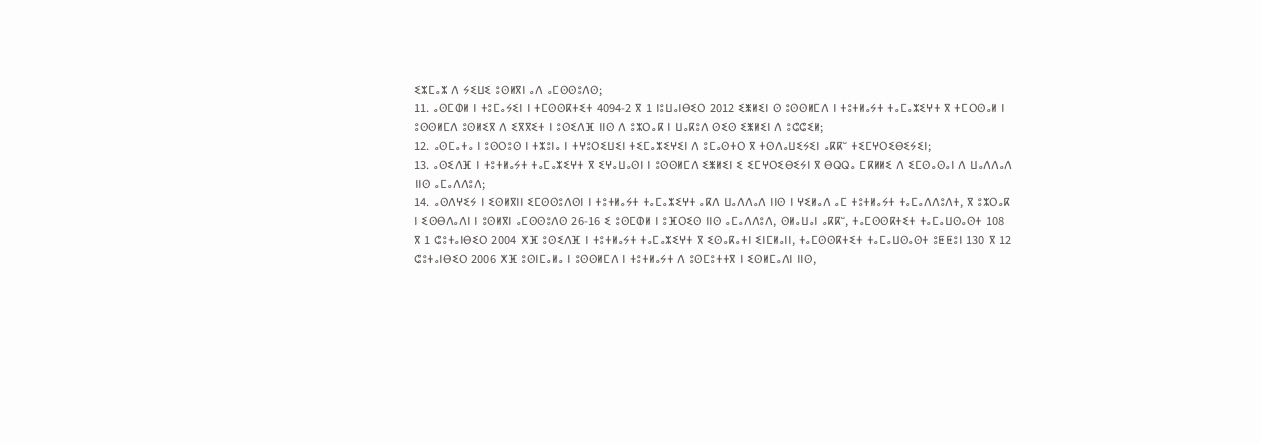ⵉⵣⵎⴰⵣ ⴷ ⵢⵉⵡⵉ ⵓⵙⵍⴳⵏ ⴰⴷ ⴰⵎⵙⵙⵓⴷⵙ;
11. ⴰⵙⵎⵀⵍ ⵏ ⵜⵓⵎⴰⵢⵉⵏ ⵏ ⵜⵎⵙⵙⴽⵜⵉⵜ 4094-2 ⴳ 1 ⵏⵓⵡⴰⵏⴱⵉⵔ 2012 ⵉⵥⵍⵉⵏ ⵙ ⵓⵙⵙⵍⵎⴷ ⵏ ⵜⵓⵜⵍⴰⵢⵜ ⵜⴰⵎⴰⵣⵉⵖⵜ ⴳ ⵜⵎⵔⵙⴰⵍ ⵏ ⵓⵙⵙⵍⵎⴷ ⵓⵙⵍⵉⴳ ⴷ ⵉⴳⴳⵉⵜ ⵏ ⵓⵙⵉⴷⴼ ⵏⵏⵙ ⴷ ⵓⵣⵔⴰⴽ ⵏ ⵡⴰⴽⵓⴷ ⵙⵉⵙ ⵉⵥⵍⵉⵏ ⴷ ⵓⵛⵛⵉⵍ;
12. ⴰⵙⵎⴰⵜⴰ ⵏ ⵓⵙⵔⵓⵙ ⵏ ⵜⵣⵓⵏⴰ ⵏ ⵜⵖⵓⵔⵉⵡⵉⵏ ⵜⵉⵎⴰⵣⵉⵖⵉⵏ ⴷ ⵓⵎⴰⵙⵜⵔ ⴳ ⵜⵙⴷⴰⵡⵉⵢⵉⵏ ⴰⴽⴽⵯ ⵜⵉⵎⵖⵔⵉⴱⵉⵢⵉⵏ;
13. ⴰⵙⵉⴷⴼ ⵏ ⵜⵓⵜⵍⴰⵢⵜ ⵜⴰⵎⴰⵣⵉⵖⵜ ⴳ ⵉⵖⴰⵡⴰⵙⵏ ⵏ ⵓⵙⵙⵍⵎⴷ ⵉⵥⵍⵉⵏ ⵉ ⵉⵎⵖⵔⵉⴱⵉⵢⵏ ⴳ ⴱⵕⵕⴰ ⵎⴽⵍⵍⵉ ⴷ ⵉⵎⵙⴰⵙⴰⵏ ⴷ ⵡⴰⴷⴷⴰⴷ ⵏⵏⵙ ⴰⵎⴰⴷⴷⵓⴷ;
14. ⴰⵙⴷⵖⵉⵢ ⵏ ⵉⵙⵍⴳⵏⵏ ⵉⵎⵙⵙⵓⴷⵙⵏ ⵏ ⵜⵓⵜⵍⴰⵢⵜ ⵜⴰⵎⴰⵣⵉⵖⵜ ⴰⴽⴷ ⵡⴰⴷⴷⴰⴷ ⵏⵏⵙ ⵏ ⵖⵉⵍⴰⴷ ⴰⵎ ⵜⵓⵜⵍⴰⵢⵜ ⵜⴰⵎⴰⴷⴷⵓⴷⵜ, ⴳ ⵓⵣⵔⴰⴽ ⵏ ⵉⵙⴱⴷⴰⴷⵏ ⵏ ⵓⵙⵍⴳⵏ ⴰⵎⵙⵙⵓⴷⵙ 26-16 ⵉ ⵓⵙⵎⵀⵍ ⵏ ⵓⴼⵔⵉⵙ ⵏⵏⵙ ⴰⵎⴰⴷⴷⵓⴷ, ⵙⵍⴰⵡⴰⵏ ⴰⴽⴽⵯ, ⵜⴰⵎⵙⵙⴽⵜⵉⵜ ⵜⴰⵎⴰⵡⵙⴰⵙⵜ 108 ⴳ 1 ⵛⵓⵜⴰⵏⴱⵉⵔ 2004 ⵅⴼ ⵓⵙⵉⴷⴼ ⵏ ⵜⵓⵜⵍⴰⵢⵜ ⵜⴰⵎⴰⵣⵉⵖⵜ ⴳ ⵉⵙⴰⴽⴰⵜⵏ ⵉⵏⵎⵍⴰⵏⵏ, ⵜⴰⵎⵙⵙⴽⵜⵉⵜ ⵜⴰⵎⴰⵡⵙⴰⵙⵜ ⵓⵟⵟⵓⵏ 130 ⴳ 12 ⵛⵓⵜⴰⵏⴱⵉⵔ 2006 ⵅⴼ ⵓⵙⵏⵎⴰⵍⴰ ⵏ ⵓⵙⵙⵍⵎⴷ ⵏ ⵜⵓⵜⵍⴰⵢⵜ ⴷ ⵓⵙⵎⵓⵜⵜⴳ ⵏ ⵉⵙⵍⵎⴰⴷⵏ ⵏⵏⵙ,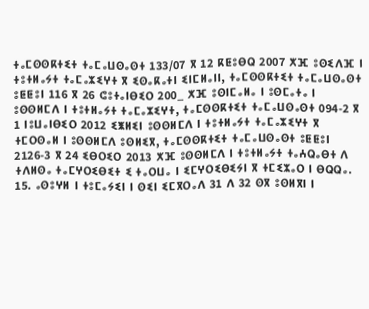ⵜⴰⵎⵙⵙⴽⵜⵉⵜ ⵜⴰⵎⴰⵡⵙⴰⵙⵜ 133/07 ⴳ 12 ⴽⵟⵓⴱⵕ 2007 ⵅⴼ ⵓⵙⵉⴷⴼ ⵏ ⵜⵓⵜⵍⴰⵢⵜ ⵜⴰⵎⴰⵣⵉⵖⵜ ⴳ ⵉⵙⴰⴽⴰⵜⵏ ⵉⵏⵎⵍⴰⵏⵏ, ⵜⴰⵎⵙⵙⴽⵜⵉⵜ ⵜⴰⵎⴰⵡⵙⴰⵙⵜ ⵓⵟⵟⵓⵏ 116 ⴳ 26 ⵛⵓⵜⴰⵏⴱⵉⵔ 200_ ⵅⴼ ⵓⵙⵏⵎⴰⵍⴰ ⵏ ⵓⵙⵎⴰⵜⴰ ⵏ ⵓⵙⵙⵍⵎⴷ ⵏ ⵜⵓⵜⵍⴰⵢⵜ ⵜⴰⵎⴰⵣⵉⵖⵜ, ⵜⴰⵎⵙⵙⴽⵜⵉⵜ ⵜⴰⵎⴰⵡⵙⴰⵙⵜ 094-2 ⴳ 1 ⵏⵓⵡⴰⵏⴱⵉⵔ 2012 ⵉⵥⵍⵉⵏ ⵓⵙⵙⵍⵎⴷ ⵏ ⵜⵓⵜⵍⴰⵢⵜ ⵜⴰⵎⴰⵣⵉⵖⵜ ⴳ ⵜⵎⵔⵙⴰⵍ ⵏ ⵓⵙⵙⵍⵎⴷ ⵓⵙⵍⵉⴳ, ⵜⴰⵎⵙⵙⴽⵜⵉⵜ ⵜⴰⵎⴰⵡⵙⴰⵙⵜ ⵓⵟⵟⵓⵏ 2126-3 ⴳ 24 ⵉⴱⵔⵉⵔ 2013 ⵅⴼ ⵓⵙⵙⵍⵎⴷ ⵏ ⵜⵓⵜⵍⴰⵢⵜ ⵜⴰⵄⵕⴰⴱⵜ ⴷ ⵜⴷⵍⵙⴰ ⵜⴰⵎⵖⵔⵉⴱⵉⵜ ⵉ ⵜⴰⵔⵡⴰ ⵏ ⵉⵎⵖⵔⵉⴱⵉⵢⵏ ⴳ ⵜⵎⵉⵣⴰⵔ ⵏ ⴱⵕⵕⴰ.
15. ⴰⵙⵓⵖⵍ ⵏ ⵜⵓⵎⴰⵢⵉⵏ ⵏ ⵙⵉⵏ ⵉⵎⴳⵔⴰⴷ 31 ⴷ 32 ⵙⴳ ⵓⵙⵍⴳⵏ ⵏ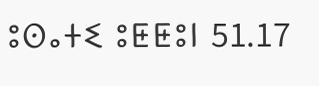ⵓⵙⴰⵜⵉ ⵓⵟⵟⵓⵏ 51.17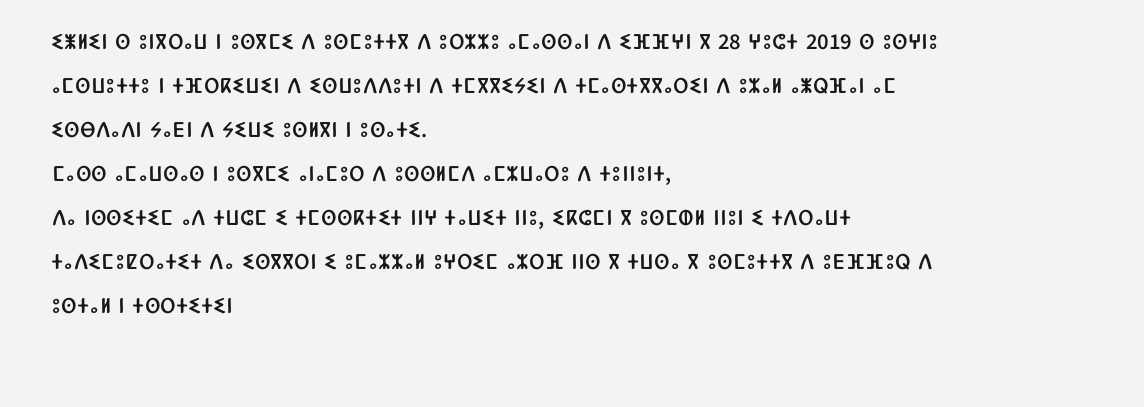ⵉⵥⵍⵉⵏ ⵙ ⵓⵏⴳⵔⴰⵡ ⵏ ⵓⵙⴳⵎⵉ ⴷ ⵓⵙⵎⵓⵜⵜⴳ ⴷ ⵓⵔⵣⵣⵓ ⴰⵎⴰⵙⵙⴰⵏ ⴷ ⵉⴼⴼⵖⵏ ⴳ 28 ⵖⵓⵛⵜ 2019 ⵙ ⵓⵙⵖⵏⵓ ⴰⵎⵙⵡⵓⵜⵜⵓ ⵏ ⵜⴼⵔⴽⵉⵡⵉⵏ ⴷ ⵉⵙⵡⵓⴷⴷⵓⵜⵏ ⴷ ⵜⵎⴳⴳⵉⵢⵉⵏ ⴷ ⵜⵎⴰⵙⵜⴳⴳⴰⵔⵉⵏ ⴷ ⵓⵣⴰⵍ ⴰⵥⵕⴼⴰⵏ ⴰⵎ ⵉⵙⴱⴷⴰⴷⵏ ⵢⴰⴹⵏ ⴷ ⵢⵉⵡⵉ ⵓⵙⵍⴳⵏ ⵏ ⵓⵙⴰⵜⵉ.
ⵎⴰⵙⵙ ⴰⵎⴰⵡⵙⴰⵙ ⵏ ⵓⵙⴳⵎⵉ ⴰⵏⴰⵎⵓⵔ ⴷ ⵓⵙⵙⵍⵎⴷ ⴰⵎⵣⵡⴰⵔⵓ ⴷ ⵜⵓⵏⵏⵓⵏⵜ,
ⴷⴰ ⵏⵙⵙⵉⵜⵉⵎ ⴰⴷ ⵜⵡⵛⵎ ⵉ ⵜⵎⵙⵙⴽⵜⵉⵜ ⵏⵏⵖ ⵜⴰⵡⵉⵜ ⵏⵏⵓ, ⵉⴽⵛⵎⵏ ⴳ ⵓⵙⵎⵀⵍ ⵏⵏⵓⵏ ⵉ ⵜⴷⵔⴰⵡⵜ ⵜⴰⴷⵉⵎⵓⵇⵔⴰⵜⵉⵜ ⴷⴰ ⵉⵙⴳⴳⵔⵏ ⵉ ⵓⵎⴰⵣⵣⴰⵍ ⵓⵖⵔⵉⵎ ⴰⵣⵔⴼ ⵏⵏⵙ ⴳ ⵜⵡⵙⴰ ⴳ ⵓⵙⵎⵓⵜⵜⴳ ⴷ ⵓⴹⴼⴼⵓⵕ ⴷ ⵓⵙⵜⴰⵍ ⵏ ⵜⵙⵔⵜⵉⵜⵉⵏ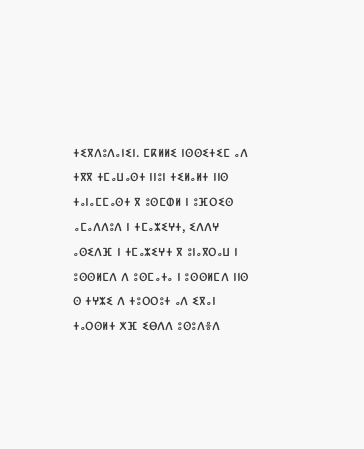ⵜⵉⴳⴷⵓⴷⴰⵏⵉⵏ. ⵎⴽⵍⵍⵉ ⵏⵙⵙⵉⵜⵉⵎ ⴰⴷ ⵜⴳⴳ ⵜⵎⴰⵡⴰⵙⵜ ⵏⵏⵓⵏ ⵜⵉⵍⴰⵍⵜ ⵏⵏⵙ ⵜⴰⵏⴰⵎⵎⴰⵙⵜ ⴳ ⵓⵙⵎⵀⵍ ⵏ ⵓⴼⵔⵉⵙ ⴰⵎⴰⴷⴷⵓⴷ ⵏ ⵜⵎⴰⵣⵉⵖⵜ, ⵉⴷⴷⵖ ⴰⵙⵉⴷⴼ ⵏ ⵜⵎⴰⵣⵉⵖⵜ ⴳ ⵓⵏⴰⴳⵔⴰⵡ ⵏ ⵓⵙⵙⵍⵎⴷ ⴷ ⵓⵙⵎⴰⵜⴰ ⵏ ⵓⵙⵙⵍⵎⴷ ⵏⵏⵙ ⵙ ⵜⵖⵣⵉ ⴷ ⵜⵓⵔⵔⵓⵜ ⴰⴷ ⵉⴳⴰⵏ ⵜⴰⵔⵙⵍⵜ ⵅⴼ ⵉⴱⴷⴷ ⵓⵙⵓⴷⴻⴷ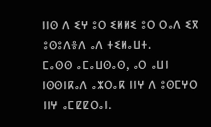ⵏⵏⵙ ⴷ ⵉⵖ ⵓⵔ ⵉⵍⵍⵉ ⵓⵔ ⵔⴰⴷ ⵉⴳ ⵓⵙⵓⴷⴻⴷ ⴰⴷ ⵜⵉⵍⴰⵡⵜ.
ⵎⴰⵙⵙ ⴰⵎⴰⵡⵙⴰⵙ, ⴰⵔ ⴰⵡⵏ ⵏⵙⵙⵏⴽⴰⴷ ⴰⵣⵔⴰⴽ ⵏⵏⵖ ⴷ ⵓⵙⵎⵖⵔ ⵏⵏⵖ ⴰⵎⵇⵇⵔⴰⵏ.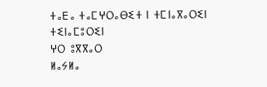ⵜⴰⴹⴰ ⵜⴰⵎⵖⵔⴰⴱⵉⵜ ⵏ ⵜⵎⵏⴰⴳⴰⵔⵉⵏ ⵜⵉⵏⴰⵎⵓⵔⵉⵏ
ⵖⵔ ⵓⴳⴳⴰⵔ
ⵍⴰⵢⵍⴰ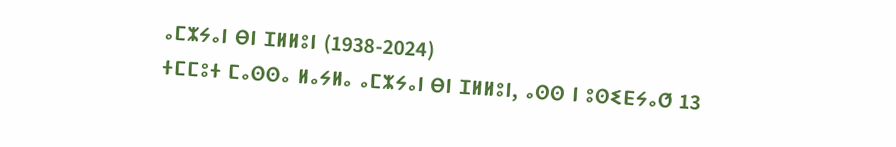ⴰⵎⵣⵢⴰⵏ ⴱⵏ ⵊⵍⵍⵓⵏ (1938-2024)
ⵜⵎⵎⵓⵜ ⵎⴰⵙⵙⴰ ⵍⴰⵢⵍⴰ ⴰⵎⵣⵢⴰⵏ ⴱⵏ ⵊⵍⵍⵓⵏ, ⴰⵙⵙ ⵏ ⵓⵙⵉⴹⵢⴰⵚ 13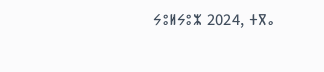ⵢⵓⵍⵢⵓⵣ 2024, ⵜⴳⴰ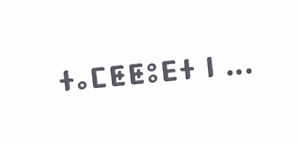ⵜⴰⵎⵟⵟⵓⴹⵜ ⵏ ...